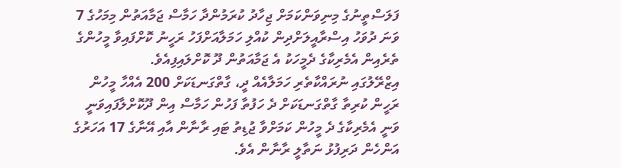ފަލަސްތީނުގެ މިނިވަންކަމަށް ޖިހާދު ކުރަމުންދާ ހަމާސް ޖަމާއަތުން މިމަހުގެ 7 ވަނަ ދުވަހު އިސްރާއީލަށްދިން ކުއްލި ހަމަލާއަށްފަހު ރަހީނު ކޮށްފައިވާ މީހުންގެ ތެރެއިން އެމެރިކާގެ ދެމީހަކު އެ ޖަމާއަތުން ދޫ ކޮށްލައިފިއެވެ.
އިޒްރޭލުގައި ނުރައްކާތެރި ހަމަލާއެއް ދީ، ގާތްގަނޑަކަށް 200 އެއްހާ މީހުން ރަހީން ކުރިތާ ގާތްގަނޑަކަށް ދެ ހަފުތާ ފަހުން ހަމާސް އިން ދޫކޮށްލާފައިވަނީ ވަނީ އެމެރިކާގެ ދެ މީހުން ކަމަށްވާ ޖުޑިތު ޓައި ރާނާން އާއި އޭނާގެ 17 އަހަރުގެ އަންހެން ދަރިފުޅު ނަތާލީ ރާނާން އެވެ.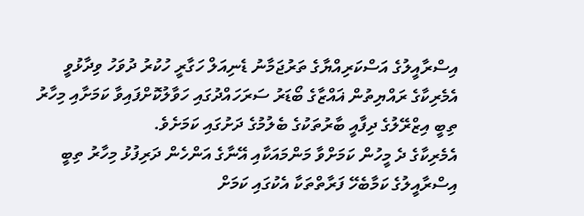އިސްރާއީލުގެ އަސްކަރިއްޔާގެ ތަރުޖަމާނު ޑެނިއަލް ހަގާރީ ހުކުރު ދުވަހު ވިދާޅުވީ އެމެރިކާގެ ރައްޔިތުން ޣައްޒާގެ ބޯޑަރު ސަރަހައްދުގައި ހަވާލުކޮށްފައިވާ ކަމަށާއި މިހާރު ތިބީ އިޒްރޭލުގެ ދިފާއީ ބާރުތަކުގެ ބެލުމުގެ ދަށުގައި ކަމަށެވެ.
އެމެރިކާގެ ދެ މީހުން ކަމަށްވާ މަންމައަކާއި އޭނާގެ އަންހެން ދަރިފުޅު މިހާރު ތިބީ އިސްރާއީލުގެ ކަމާބެހޭ ފަރާތްތަކާ އެކުގައި ކަމަށް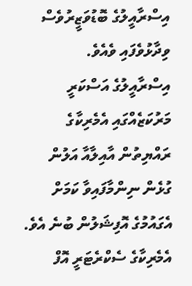އިސްރާއީލުގެ ބޮޑުވަޒީރުވެސް ވިދާޅުވެފައި ވެއެވެ.
އިސްރާއީލުގެ އަސްކަރީ މަރުކަޒެއްގައި އެމެރިކާގެ ރައްޔިތުން އާއިލާއާ އަލުން ގުޅެން ނިންމާފައިވާ ކަމަށް އެގައުމުގެ އޮފިޝަލުން ބުނެ އެވެ. އެމެރިކާގެ ސެކްރެޓަރީ އޮފް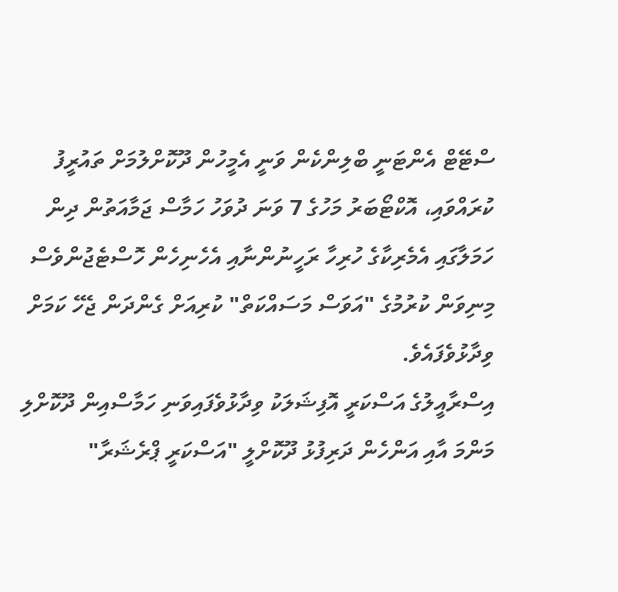ސްޓޭޓް އެންޓަނީ ބްލިންކެން ވަނީ އެމީހުން ދޫކޮށްލުމަށް ތައުރީފު ކުރައްވައި، އޮކްޓޯބަރު މަހުގެ 7 ވަނަ ދުވަހު ހަމާސް ޖަމާއަތުން ދިން ހަމަލާގައި އެމެރިކާގެ ހުރިހާ ރަހީނުންނާއި އެހެނިހެން ހޮސްޓެޖުންވެސް މިނިވަން ކުރުމުގެ "އަވަސް މަސައްކަތް" ކުރިއަށް ގެންދަން ޖެހޭ ކަމަށް ވިދާޅުވެފައެވެ.
އިސްރާއީލުގެ އަސްކަރީ އޮފިޝަލަކު ވިދާޅުވެފައިވަނި ހަމާސްއިން ދޫކޮށްލި މަންމަ އާއި އަންހެން ދަރިފުޅު ދޫކޮށްލީ "އަސްކަރީ ޕްރެޝަރާ"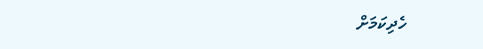ހެދިކަމަށް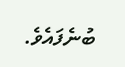ބުނެފައެވެ.